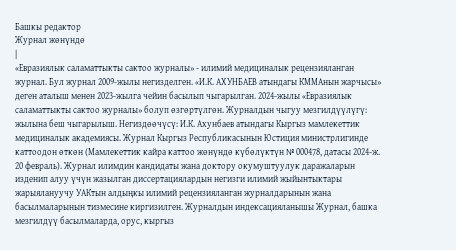Башкы редактор
Журнал жөнүндө
|
«Евразиялык саламаттыкты сактоо журналы» - илимий медициналык рецензияланган журнал. Бул журнал 2009-жылы негизделген. «И.К. АХУНБАЕВ атындагы КММАнын жарчысы» деген аталыш менен 2023-жылга чейин басылып чыгарылган. 2024-жылы «Евразиялык саламаттыкты сактоо журналы» болуп өзгөртүлгөн. Журналдын чыгуу мезгилдүүлүгү: жылына беш чыгарылыш. Негиздөөчүсү: И.К. Ахунбаев атындагы Кыргыз мамлекеттик медициналык академиясы. Журнал Кыргыз Республикасынын Юстиция министрлигинде каттоодон өткөн (Мамлекеттик кайра каттоо жөнүндө күбөлүктүн № 000478, датасы 2024-ж. 20 февраль). Журнал илимдин кандидаты жана доктору окумуштуулук даражаларын изденип алуу үчүн жазылган диссертациялардын негизги илимий жыйынтыктары жарыялануучу УАКтын алдыңкы илимий рецензияланган журналдарынын жана басылмаларынын тизмесине киргизилген. Журналдын индексацияланышы Журнал, башка мезгилдүү басылмаларда, орус, кыргыз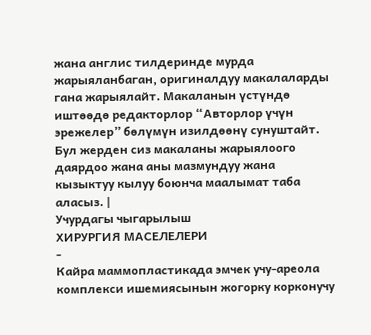жана англис тилдеринде мурда жарыяланбаган, оригиналдуу макалаларды гана жарыялайт. Макаланын үстүндө иштөөдө редакторлор “Авторлор үчүн эрежелер” бөлүмүн изилдөөнү сунуштайт. Бул жерден сиз макаланы жарыялоого даярдоо жана аны мазмундуу жана кызыктуу кылуу боюнча маалымат таба аласыз. |
Учурдагы чыгарылыш
ХИРУРГИЯ МАСЕЛЕЛЕРИ
-
Кайра маммопластикада эмчек учу-ареола комплекси ишемиясынын жогорку корконучу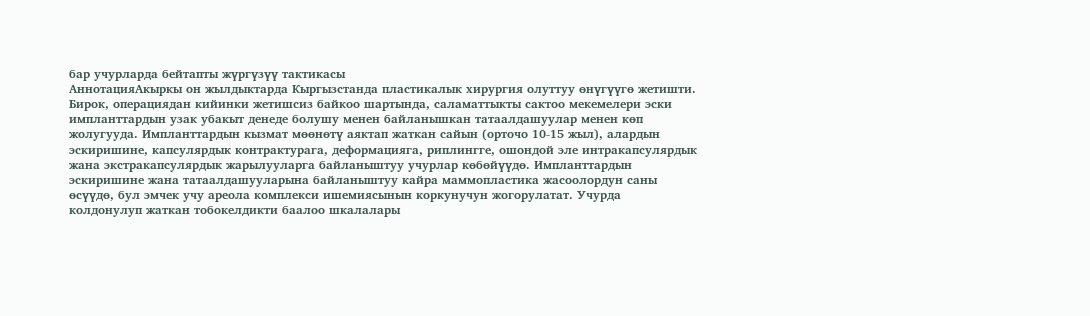бар учурларда бейтапты жүргүзүү тактикасы
АннотацияАкыркы он жылдыктарда Кыргызстанда пластикалык хирургия олуттуу өнүгүүгө жетишти. Бирок, операциядан кийинки жетишсиз байкоо шартында, саламаттыкты сактоо мекемелери эски импланттардын узак убакыт денеде болушу менен байланышкан татаалдашуулар менен көп жолугууда. Импланттардын кызмат мөөнөтү аяктап жаткан сайын (орточо 10-15 жыл), алардын эскиришине, капсулярдык контрактурага, деформацияга, риплингге, ошондой эле интракапсулярдык жана экстракапсулярдык жарылууларга байланыштуу учурлар көбөйүүдө. Импланттардын эскиришине жана татаалдашууларына байланыштуу кайра маммопластика жасоолордун саны өсүүдө, бул эмчек учу ареола комплекси ишемиясынын коркунучун жогорулатат. Учурда колдонулуп жаткан тобокелдикти баалоо шкалалары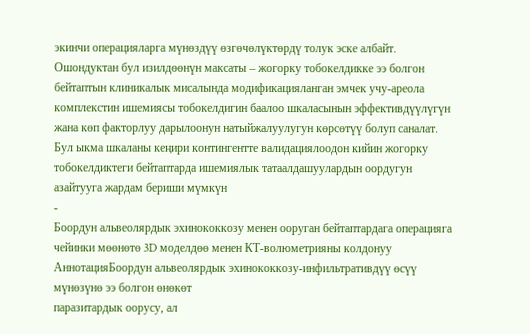экинчи операцияларга мүнөздүү өзгөчөлүктөрдү толук эске албайт. Ошондуктан бул изилдөөнүн максаты – жогорку тобокелдикке ээ болгон бейтаптын клиникалык мисалында модификацияланган эмчек учу-ареола комплекстин ишемиясы тобокелдигин баалоо шкаласынын эффективдүүлүгүн жана көп факторлуу дарылоонун натыйжалуулугун көрсөтүү болуп саналат. Бул ыкма шкаланы кеңири контингентте валидациялоодон кийин жогорку тобокелдиктеги бейтаптарда ишемиялык татаалдашуулардын оордугун азайтууга жардам бериши мүмкүн
-
Боордун альвеолярдык эхинококкозу менен ооруган бейтаптардага операцияга чейинки мөөнөтө 3D моделдөө менен КТ-волюметрияны колдонуу
АннотацияБоордун альвеолярдык эхинококкозу-инфильтративдүү өсүү мүнөзүнө ээ болгон өнөкөт
паразитардык оорусу, ал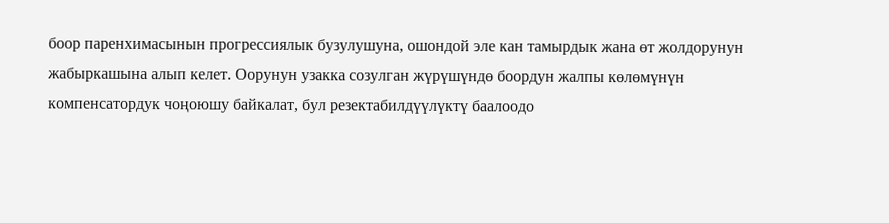боор паренхимасынын прогрессиялык бузулушуна, ошондой эле кан тамырдык жана өт жолдорунун жабыркашына алып келет. Оорунун узакка созулган жүрүшүндө боордун жалпы көлөмүнүн компенсатордук чоңоюшу байкалат, бул резектабилдүүлүктү баалоодо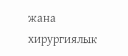жана хирургиялык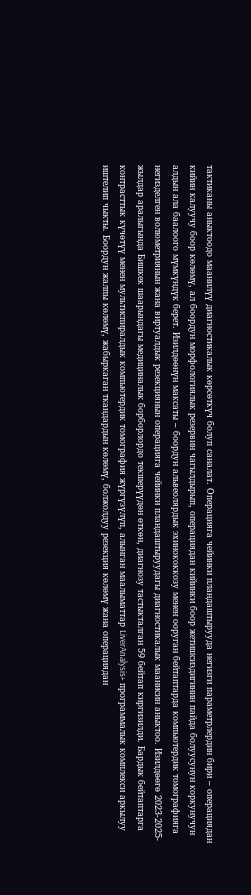тактиканы аныктоодо маанилүү диагностикалык көрсөткүч болуп саналат. Операцияга чейинки пландаштырууда негизги параметрлердин бири – операциядан кийин калуучу боор көлөмү, ал боордун морфологиялык резервин чагылдырып, операциядан кийинки боор жетишсиздигинин пайда болуусунун коркунучун алдын ала баалоого мүмкүндүк берет. Изилдөөнүн максаты – боордун альвеолярдык эхинококкозу менен ооруган бейтаптарда компьютердик томографияга негизделген волюметриянын жана виртуалдык резекциянын операцияга чейинки пландаштыруудагы диагностикалык маанисин аныктоо. Изилдөөгө 2023-2025-жылдар аралыгында Бишкек шаарындагы медициналык борборлордо текшерүүдөн өткөн, диагнозу тастыкталган 59 бейтап киргизилди. Бардык бейтаптарга контрасттык күчөтүү менен мультиспиралдык компьютердик томография жүргүзүлүп, алынган маалыматтар LiverAnalysis+ программалык комплекси аркылуу иштелип чыкты. Боордун жалпы көлөмү, жабыркаган ткандардын көлөмү, болжолдуу резекция көлөмү жана операциядан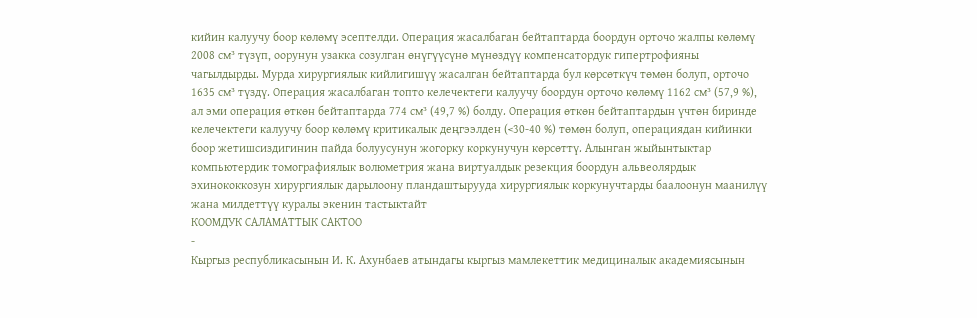кийин калуучу боор көлөмү эсептелди. Операция жасалбаган бейтаптарда боордун орточо жалпы көлөмү 2008 см³ түзүп, оорунун узакка созулган өнүгүүсүнө мүнөздүү компенсатордук гипертрофияны чагылдырды. Мурда хирургиялык кийлигишүү жасалган бейтаптарда бул көрсөткүч төмөн болуп, орточо 1635 см³ түздү. Операция жасалбаган топто келечектеги калуучу боордун орточо көлөмү 1162 см³ (57,9 %), ал эми операция өткөн бейтаптарда 774 см³ (49,7 %) болду. Операция өткөн бейтаптардын үчтөн биринде келечектеги калуучу боор көлөмү критикалык деңгээлден (<30-40 %) төмөн болуп, операциядан кийинки боор жетишсиздигинин пайда болуусунун жогорку коркунучун көрсөттү. Алынган жыйынтыктар
компьютердик томографиялык волюметрия жана виртуалдык резекция боордун альвеолярдык эхинококкозун хирургиялык дарылоону пландаштырууда хирургиялык коркунучтарды баалоонун маанилүү жана милдеттүү куралы экенин тастыктайт
КООМДУК САЛАМАТТЫК САКТОО
-
Кыргыз республикасынын И. К. Ахунбаев атындагы кыргыз мамлекеттик медициналык академиясынын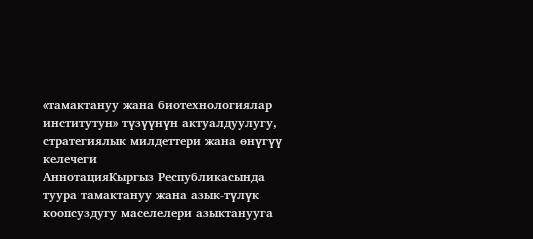«тамактануу жана биотехнологиялар институтун» түзүүнүн актуалдуулугу, стратегиялык милдеттери жана өнүгүү келечеги
АннотацияКыргыз Республикасында туура тамактануу жана азык-түлүк коопсуздугу маселелери азыктанууга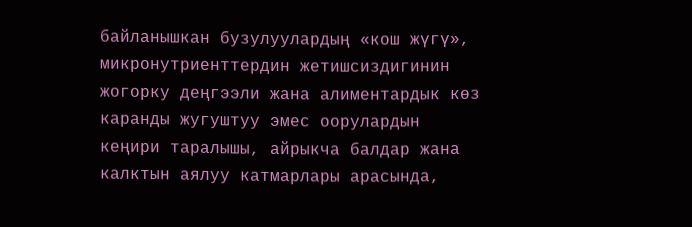байланышкан бузулуулардың «кош жүгү», микронутриенттердин жетишсиздигинин жогорку деңгээли жана алиментардык көз каранды жугуштуу эмес оорулардын кеңири таралышы, айрыкча балдар жана калктын аялуу катмарлары арасында,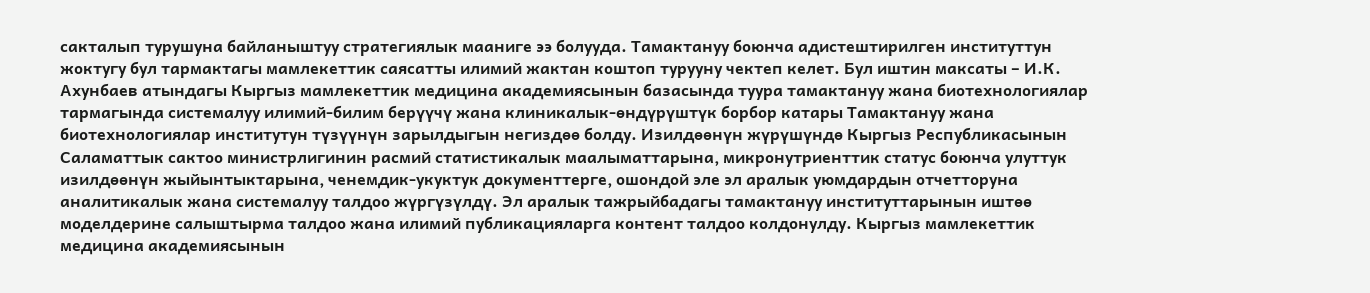сакталып турушуна байланыштуу стратегиялык мааниге ээ болууда. Тамактануу боюнча адистештирилген институттун жоктугу бул тармактагы мамлекеттик саясатты илимий жактан коштоп турууну чектеп келет. Бул иштин максаты – И.К. Ахунбаев атындагы Кыргыз мамлекеттик медицина академиясынын базасында туура тамактануу жана биотехнологиялар тармагында системалуу илимий-билим берүүчү жана клиникалык-өндүрүштүк борбор катары Тамактануу жана биотехнологиялар институтун түзүүнүн зарылдыгын негиздөө болду. Изилдөөнүн жүрүшүндө Кыргыз Республикасынын Саламаттык сактоо министрлигинин расмий статистикалык маалыматтарына, микронутриенттик статус боюнча улуттук изилдөөнүн жыйынтыктарына, ченемдик-укуктук документтерге, ошондой эле эл аралык уюмдардын отчетторуна аналитикалык жана системалуу талдоо жүргүзүлдү. Эл аралык тажрыйбадагы тамактануу институттарынын иштөө моделдерине салыштырма талдоо жана илимий публикацияларга контент талдоо колдонулду. Кыргыз мамлекеттик медицина академиясынын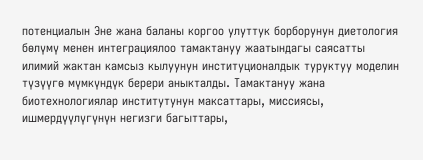потенциалын Эне жана баланы коргоо улуттук борборунун диетология бөлүмү менен интеграциялоо тамактануу жаатындагы саясатты илимий жактан камсыз кылуунун институционалдык туруктуу моделин түзүүгө мүмкүндүк берери аныкталды. Тамактануу жана биотехнологиялар институтунун максаттары, миссиясы, ишмердүүлүгүнүн негизги багыттары,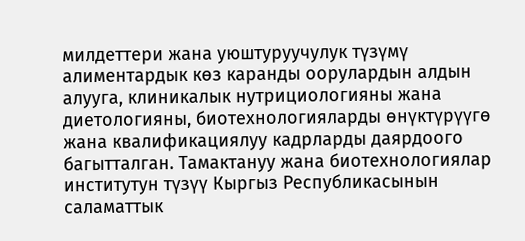милдеттери жана уюштуруучулук түзүмү алиментардык көз каранды оорулардын алдын алууга, клиникалык нутрициологияны жана диетологияны, биотехнологияларды өнүктүрүүгө жана квалификациялуу кадрларды даярдоого багытталган. Тамактануу жана биотехнологиялар институтун түзүү Кыргыз Республикасынын саламаттык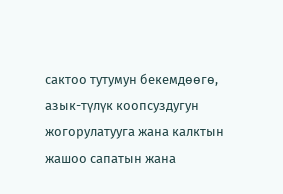сактоо тутумун бекемдөөгө, азык-түлүк коопсуздугун жогорулатууга жана калктын жашоо сапатын жана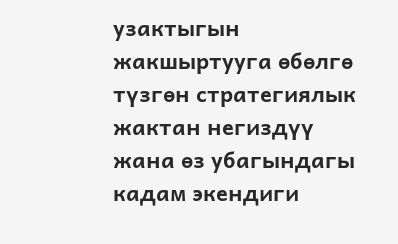узактыгын жакшыртууга өбөлгө түзгөн стратегиялык жактан негиздүү жана өз убагындагы кадам экендиги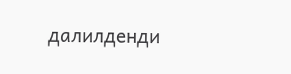далилденди